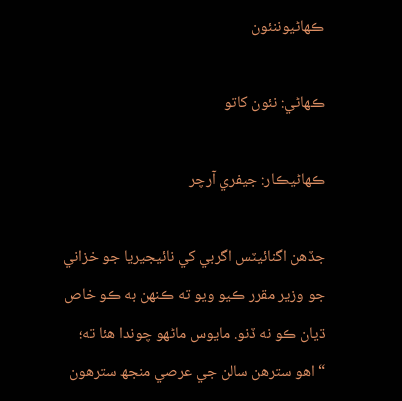ڪهاڻيوننئون

ڪهاڻي: نئون کاتو

ڪهاڻيڪار: جيفري آرچر

جڏھن اگنائيٽس اگربي کي نائيجيريا جو خزاني جو وزير مقرر ڪيو ويو ته ڪنھن به ڪو خاص ڌيان ڪو نه ڏنو. مايوس ماڻھو چوندا ھئا ته؛ “اھو سترھن سالن جي عرصي منجھ سترھون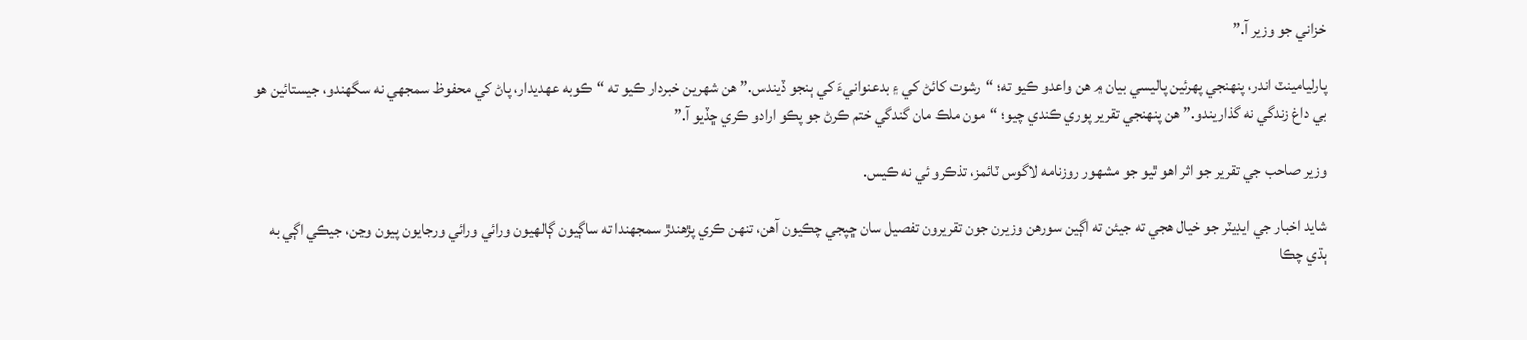خزاني جو وزير آ.”

پارليامينٽ اندر، پنھنجي پھرئين پاليسي بيان ۾ ھن واعدو ڪيو ته؛ “رشوت کائڻ کي ۽ بدعنوانيءَ کي ٻنجو ڏيندس.” ھن شھرين خبردار ڪيو ته “ڪوبه عھديدار، پاڻ کي محفوظ سمجھي نه سگھندو، جيستائين ھو بي داغ زندگي نه گذاريندو.” ھن پنھنجي تقرير پوري ڪندي چيو؛ “مون ملڪ مان گندگي ختم ڪرڻ جو پڪو ارادو ڪري ڇڏيو آ.”

وزير صاحب جي تقرير جو اثر اھو ٿيو جو مشھور روزنامه لاگوس ٽائمز، تذڪرو ئي نه ڪيس.

شايد اخبار جي ايڊيٽر جو خيال ھجي ته جيئن ته اڳين سورھن وزيرن جون تقريرون تفصيل سان ڇپجي چڪيون آھن، تنھن ڪري پڙھندڙ سمجھندا ته ساڳيون ڳالھيون ورائي ورائي ورجايون پيون وڃن، جيڪي اڳي به ٻڌي چڪا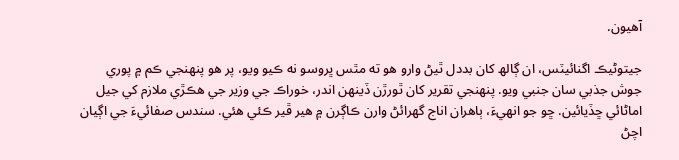آھيون.

جيتوڻيڪ اگنائيٽس، ان ڳالھ کان بددل ٿيڻ وارو ھو ته مٿس ڀروسو نه ڪيو ويو، پر ھو پنھنجي ڪم ۾ پوري جوش جذبي سان جنبي ويو. پنھنجي تقرير کان ٿورڙن ڏينھن اندر، خوراڪ جي وزير جي ھڪڙي ملازم کي جيل اماڻائي ڇڏيائين. ڇو جو انھيءَ، ٻاھران اناج گھرائڻ وارن ڪاڳرن ۾ ھير ڦير ڪئي ھئي. سندس صفائيءَ جي اڳيان اچڻ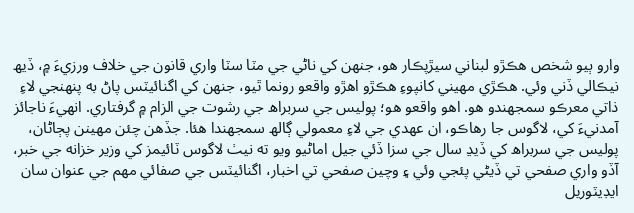وارو ٻيو شخص ھڪڙو لبناني سيڙپڪار ھو، جنھن کي ناڻي جي مٽا سٽا واري قانون جي خلاف ورزيءَ ۾، ڏيھ نيڪالي ڏني وئي. ھڪڙي مھيني کانپوءِ ھڪڙو اھڙو واقعو رونما ٿيو، جنھن کي اگنائيٽس پاڻ به پنھنجي لاءِ ذاتي معرڪو سمجھندو ھو. اھو واقعو ھو؛ پوليس جي سربراھ جي رشوت جي الزام ۾ گرفتاري. انھيءَ ناجائز آمدنيءَ کي، لاگوس جا رھاڪو، ان عھدي جي لاءِ معمولي ڳالھ سمجھندا ھئا. جڏھن چئن مھينن پڄاڻان، پوليس جي سربراھ کي ڏيڍ سال جي سزا ڏئي جيل اماڻيو ويو ته نيٺ لاگوس ٽائيمز کي وزير خزانه جي خبر، آڏو واري صفحي تي ڏيڻي پئجي وئي ۽ وچين صفحي تي اخبار، اگنائيٽس جي صفائي مھم جي عنوان سان ايڊيٽوريل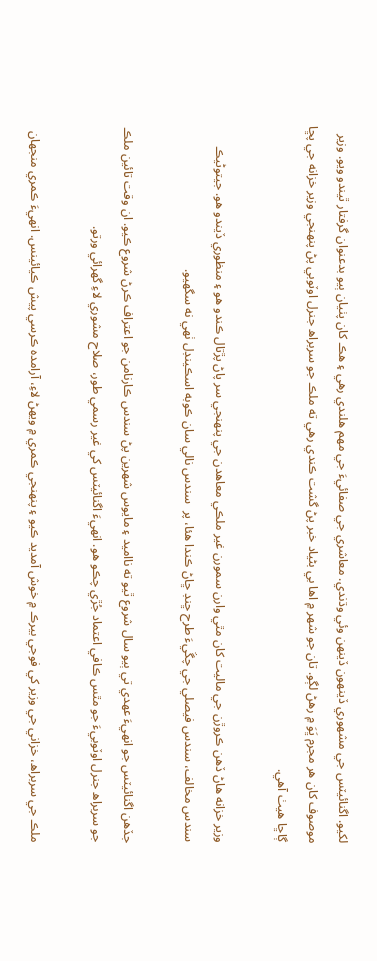لکيو. اگنائيٽس جي مشھوري ڏينھون ڏينھن وئي وڌندي. معاشري جي صفائيءَ جي مھم ھلندي رھي ۽ ھڪ کان پٺيان ٻيو بدعنوان گرفتار ٿيندو ويو. وزير موصوف کان ھر مجرم ڀَوَ ۾ رھڻ لڳو. تان جو شھر ۾ اھا بي بڻياد خبر پڻ گشت ڪندي رھي ته ملڪ جو سربراھ جنرل اوٽوبي پڻ پنھنجي وزير خزانه جي پڇا ڳاڇا ھيٺ آهي.

وزير خزانه ھاڻ ڏھن ڪروڙن جي ماليت کان مٿي وارن سمورن غير ملڪي معاھدن جي پنھنجي سر پاڻ پڙتال ڪندو ھو ۽ منظوري ڏيندو ھو. جيتوڻيڪ سندس مخالف، سندس فيصلي جي چڱيءَ طرح ڇنڊ ڇاڻ ڪندا ھئا، پر  سندس نالي سان ڪوبه اسڪينڊل ٺھي نه سگھيو.

جڏھن اگنائيٽس جو انھيءَ عھدي تي ٻيو سال شروع ٿيو ته نااميد ۽ مايوس شھرين پڻ سندس ڪارنامن جو اعتراف ڪرڻ شروع ڪيو. ان وقت تائين ملڪ جو سربراھ جنرل اوٽوبيءَ جو مٿس ڪافي اعتماد جُڙي چڪو ھو. انھيءَ اگنائيٽس کي غير رسمي طور، صلاح مشوري لاءِ گھرائي ورتو.

ملڪ جي سربراھ، خزاني جي وزير کي فوجي بيرڪ ۾ خوش آمديد ڪيو ۽ پنھنجي ڪمري ۾ ويھڻ لاءِ، آرامده ڪرسي پيش ڪيائينس. انھيءَ ڪمري منجھان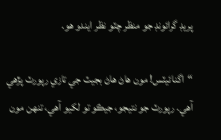پريڊ گرائونڊ جو منظر چٽو نظر ايندو ھو.

“اگنائيٽس! مون ھاڻ ھاڻ بجيٽ جي تازي رپورٽ پڙھي آهي. رپورٽ جو نتيجو، جيڪو تو لکيو آھي، تنھن مون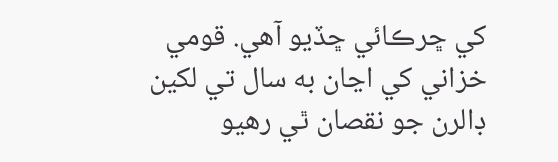کي ڇرڪائي ڇڏيو آھي. قومي خزاني کي اڃان به سال تي لکين ڊالرن جو نقصان ٿي رھيو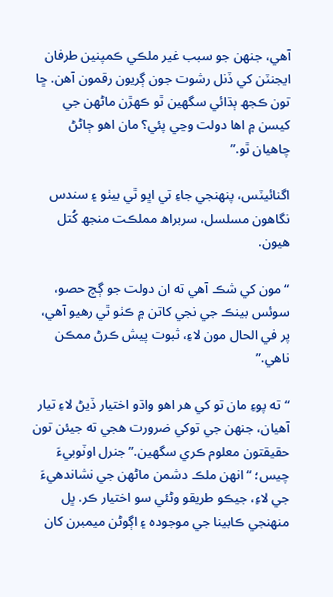آھي، جنھن جو سبب غير ملڪي ڪمپنين طرفان ايجنٽن کي ڏنل رشوت جون ڳريون رقمون آھن. ڇا تون ڪجھ ٻڌائي سگھين ٿو ڪھڙن ماڻھن جي کيسن ۾ اھا دولت وڃي پئي؟ مان اھو ڄاڻڻ چاھيان ٿو.”

اگنائيٽس، پنھنجي جاءِ تي اڀو ٿي بيٺو ۽ سندس نگاھون مسلسل، سربراھ مملڪت منجھ کُتل ھيون.

“مون کي شڪ آهي ته ان دولت جو ڳچ حصو، سوئس بينڪ جي نجي کاتن ۾ ڪٺو ٿي رھيو آھي، پر في الحال مون لاءِ، ثبوت پيش ڪرڻ ممڪن ناھي.”

“ته پوءِ مان تو کي ھر اھو واڌو اختيار ڏيڻ لاءِ تيار آھيان، جنھن جي توکي ضرورت ھجي ته جيئن تون حقيقتون معلوم ڪري سگھين.” جنرل اوٽوبيءَ چيس؛ “انھن ملڪ دشمن ماڻھن جي نشاندھيءَ جي لاءِ، جيڪو طريقو وڻئي سو اختيار ڪر. ڀل منھنجي ڪابينا جي موجوده ۽ اڳوڻن ميمبرن کان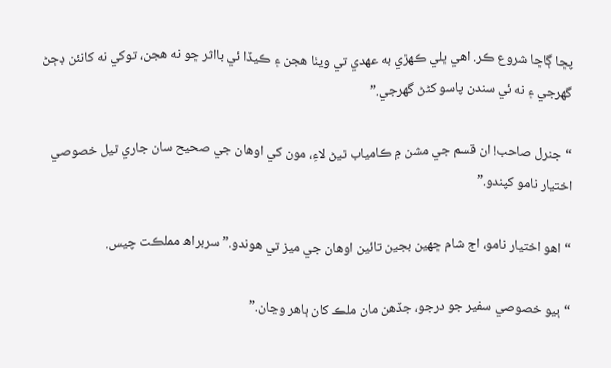پڇا ڳاڇا شروع ڪر. اھي ڀلي ڪھڙي به عھدي تي ويٺا ھجن ۽ ڪيڏا ئي بااثر ڇو نه ھجن، توکي نه کانئن ڊڄڻ گھرجي ۽ نه ئي سندن پاسو کڻڻ گھرجي.”

“جنرل صاحب! ان قسم جي مشن ۾ ڪامياب ٿيڻ لاءِ، مون کي اوھان جي صحيح سان جاري ٿيل خصوصي اختيار نامو کپندو.”

“اھو اختيار نامو، اڄ شام ڇھين بجين تائين اوھان جي ميز تي ھوندو.” سربراھ مملڪت چيس.

“ٻيو خصوصي سفير جو درجو، جڏھن مان ملڪ کان ٻاھر وڃان.”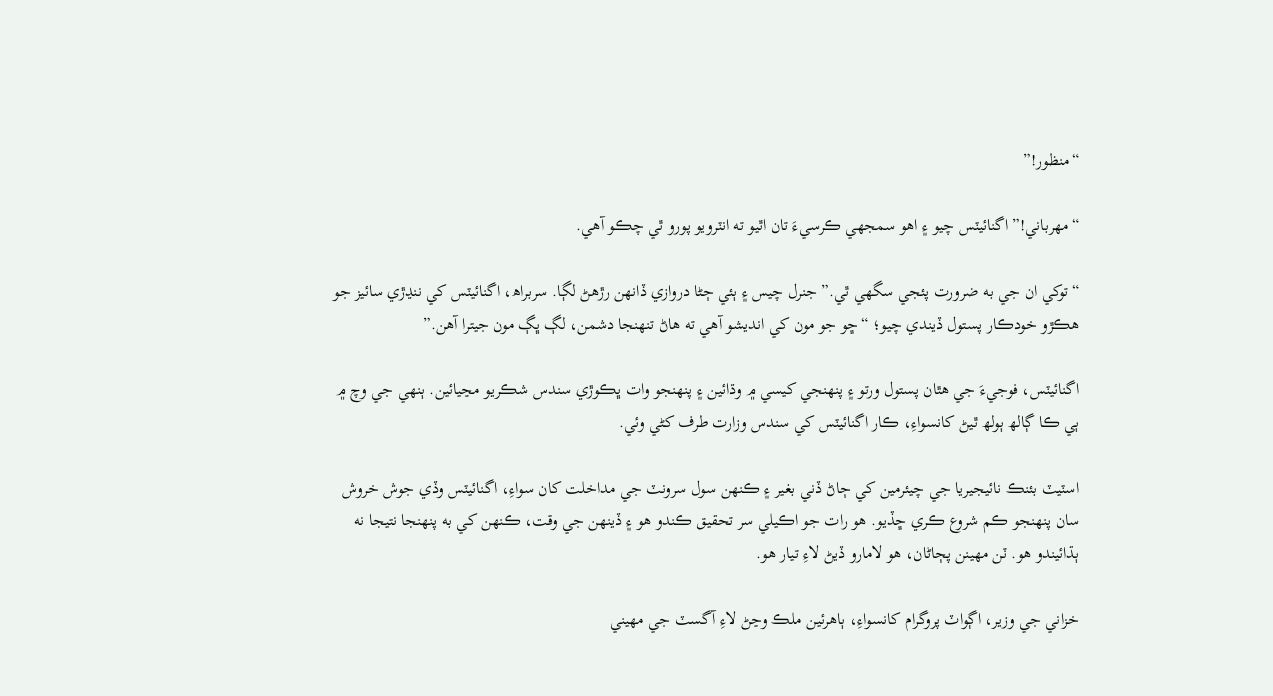“منظور!”

“مھرباني!” اگنائيٽس چيو ۽ اھو سمجھي ڪرسيءَ تان اٿيو ته انٽرويو پورو ٿي چڪو آهي.

“توکي ان جي به ضرورت پئجي سگھي ٿي.” جنرل چيس ۽ ٻئي ڄڻا دروازي ڏانھن رڙھڻ لڳا. سربراھ، اگنائيٽس کي ننڍڙي سائيز جو ھڪڙو خودڪار پستول ڏيندي چيو؛ “ڇو جو مون کي انديشو آهي ته ھاڻ تنھنجا دشمن، لڳ ڀڳ مون جيترا آھن.”

اگنائيٽس، فوجيءَ جي ھٿان پستول ورتو ۽ پنھنجي کيسي ۾ وڌائين ۽ پنھنجو وات ڀڪوڙي سندس شڪريو مڃيائين. ٻنھي جي وچ ۾ ٻي ڪا ڳالھ ٻولھ ٿيڻ کانسواءِ، ڪار اگنائيٽس کي سندس وزارت طرف کڻي وئي.

اسٽيٽ بئنڪ نائيجيريا جي چيئرمين کي ڄاڻ ڏني بغير ۽ ڪنھن سول سرونٽ جي مداخلت کان سواءِ، اگنائيٽس وڏي جوش خروش سان پنھنجو ڪم شروع ڪري ڇڏيو. ھو رات جو اڪيلي سر تحقيق ڪندو ھو ۽ ڏينھن جي وقت، ڪنھن کي به پنھنجا نتيجا نه ٻڌائيندو ھو. ٽن مھينن پڄاڻان، ھو لامارو ڏيڻ لاءِ تيار ھو.

خزاني جي وزير، اڳواٽ پروگرام کانسواءِ، ٻاھرئين ملڪ وڃڻ لاءِ آگسٽ جي مھيني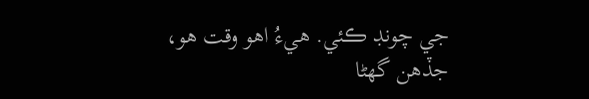جي چونڊ ڪئي. ھيءُ اھو وقت ھو، جڏھن گھڻا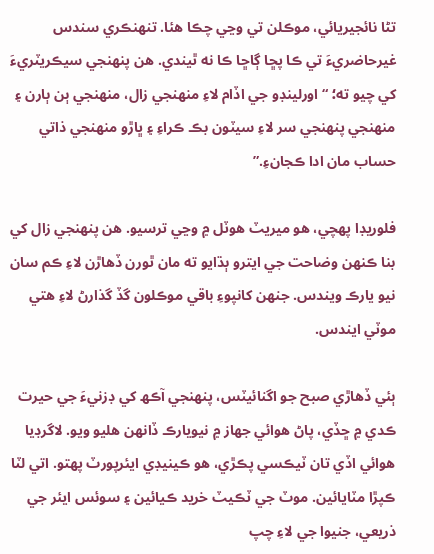تڻا نائجيريائي، موڪلن تي وڃي چڪا ھئا. تنھنڪري سندس غيرحاضريءَ تي ڪا پڇا ڳاڇا ڪا نه ٿيندي. ھن پنھنجي سيڪريٽريءَ کي چيو ته؛ “اورلينڊو جي اڏام لاءِ منھنجي زال، منھنجي ٻن ٻارن ۽ منھنجي پنھنجي سر لاءِ سيٽون بڪ ڪراءِ ۽ ڀاڙو منھنجي ذاتي حساب مان ادا ڪجانءِ.”

فلوريڊا پھچي، ھو ميريٽ ھوٽل ۾ وڃي ترسيو. ھن پنھنجي زال کي بنا ڪنھن وضاحت جي ايترو ٻڌايو ته مان ٿورن ڏھاڙن لاءِ ڪم سان نيو يارڪ ويندس. جنھن کانپوءِ باقي موڪلون گڏ گذارڻ لاءِ ھتي موٽي ايندس.

ٻئي ڏھاڙي صبح جو اگنائيٽس، پنھنجي آڪھ کي ڊزنيءَ جي حيرت ڪدي ۾ ڇڏي، پاڻ ھوائي جھاز ۾ نيويارڪ ڏانھن ھليو ويو. لاگرڊيا ھوائي اڏي تان ٽيڪسي پڪڙي، ھو ڪينيڊي ايئرپورٽ پھتو. اتي لٽا ڪپڙا مٽايائين. موٽ جي ٽڪيٽ خريد ڪيائين ۽ سوئس ايئر جي ذريعي، جنيوا جي لاءِ چپ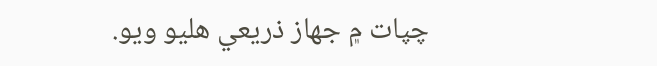چپات ۾ جھاز ذريعي ھليو ويو.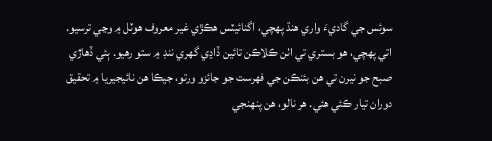سوئس جي گاديءَ واري ھنڌ پھچي، اگنائيٽس ھڪڙي غير معروف ھوٽل ۾ وڃي ترسيو. اتي پھچي، ھو بستري تي اٺن ڪلاڪن تائين ڏاڍي گھري ننڊ ۾ ستو رھيو. ٻئي ڏھاڙي صبح جو نيرن تي ھن بئنڪن جي فھرست جو جائزو ورتو، جيڪا ھن نائيجيريا ۾ تحقيق دوران تيار ڪئي ھئي. ھر نالو، ھن پنھنجي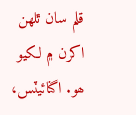قلم سان ٿلھن اکرن ۾ لکيو ھو. اگنائيٽس،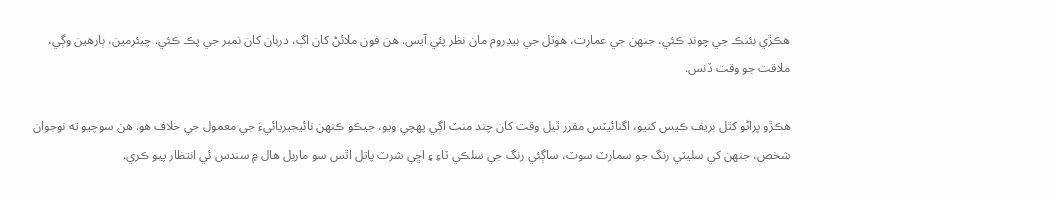ھڪڙي بئنڪ جي چونڊ ڪئي، جنھن جي عمارت، ھوٽل جي بيڊروم مان نظر پئي آيس. ھن فون ملائڻ کان اڳ، دربان کان نمبر جي پڪ ڪئي. چيئرمين، ٻارھين وڳي، ملاقت جو وقت ڏنس.

ھڪڙو پراڻو کٿل بريف ڪيس کنيو، اگنائيٽس مقرر ٿيل وقت کان چند منٽ اڳي پھچي ويو، جيڪو ڪنھن نائيجيريائيءَ جي معمول جي خلاف ھو. ھن سوچيو ته نوجوان شخص، جنھن کي سليٽي رنگ جو سمارٽ سوٽ، ساڳئي رنگ جي سلڪي ٽاءِ ۽ اڇي شرٽ پاتل اٿس سو ماربل ھال ۾ سندس ئي انتظار پيو ڪري.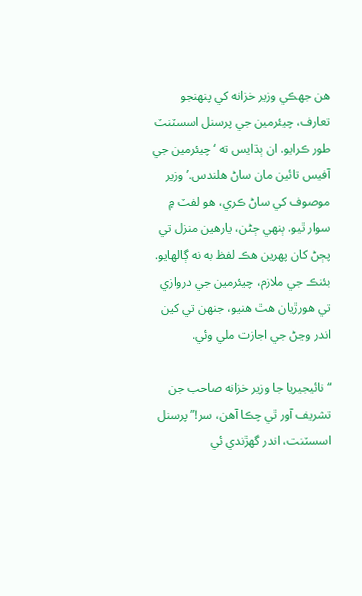ھن جھڪي وزير خزانه کي پنھنجو تعارف، چيئرمين جي پرسنل اسسٽنٽ طور ڪرايو. ان ٻڌايس ته ‘چيئرمين جي آفيس تائين مان ساڻ ھلندس.’ وزير موصوف کي ساڻ ڪري، ھو لفٽ ۾ سوار ٿيو. ٻنھي ڄڻن، يارھين منزل تي پڄڻ کان پھرين ھڪ لفظ به نه ڳالھايو. بئنڪ جي ملازم، چيئرمين جي دروازي تي ھورڙيان ھٿ ھنيو، جنھن تي کين اندر وڃڻ جي اجازت ملي وئي.

“نائيجيريا جا وزير خزانه صاحب جن تشريف آور ٿي چڪا آھن، سر!” پرسنل اسسٽنت، اندر گھڙندي ئي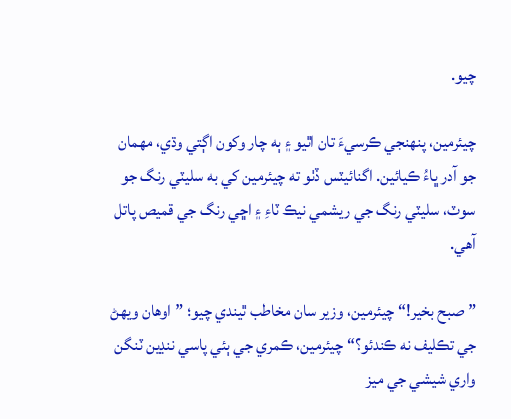چيو.

چيئرمين، پنھنجي ڪرسيءَ تان اٿيو ۽ ٻه چار وکون اڳتي وڌي، مھمان جو آدر ڀاءُ ڪيائين. اگنائيٽس ڏٺو ته چيئرمين کي به سليٽي رنگ جو سوٽ، سليٽي رنگ جي ريشمي نيڪ ٽاءِ ۽ اڇي رنگ جي قميص پاتل آهي.

”صبح بخير!“ چيئرمين، وزير سان مخاطب ٿيندي چيو؛ ”اوھان ويھڻ جي تڪليف نه ڪندئو؟“ چيئرمين، ڪمري جي ٻئي پاسي ننڍين ٽنگن واري شيشي جي ميز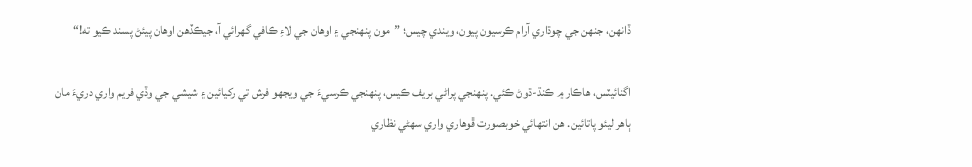ڏانھن، جنھن جي چوڌاري آرام ڪرسيون پيون، ويندي چيس؛ ”مون پنھنجي ۽ اوھان جي لاءِ ڪافي گھرائي آ، جيڪڏھن اوھان پيئڻ پسند ڪيو ته!“

اگنائيٽس، ھاڪار ۾ ڪنڌ-ڌوڻ ڪئي. پنھنجي پراڻي بريف ڪيس، پنھنجي ڪرسيءَ جي ويجھو فرش تي رکيائين ۽ شيشي جي وڏي فريم واري دريءَ مان ٻاھر ليئو پاتائين. ھن انتھائي خوبصورت ڦوھاري واري سھڻي نظاري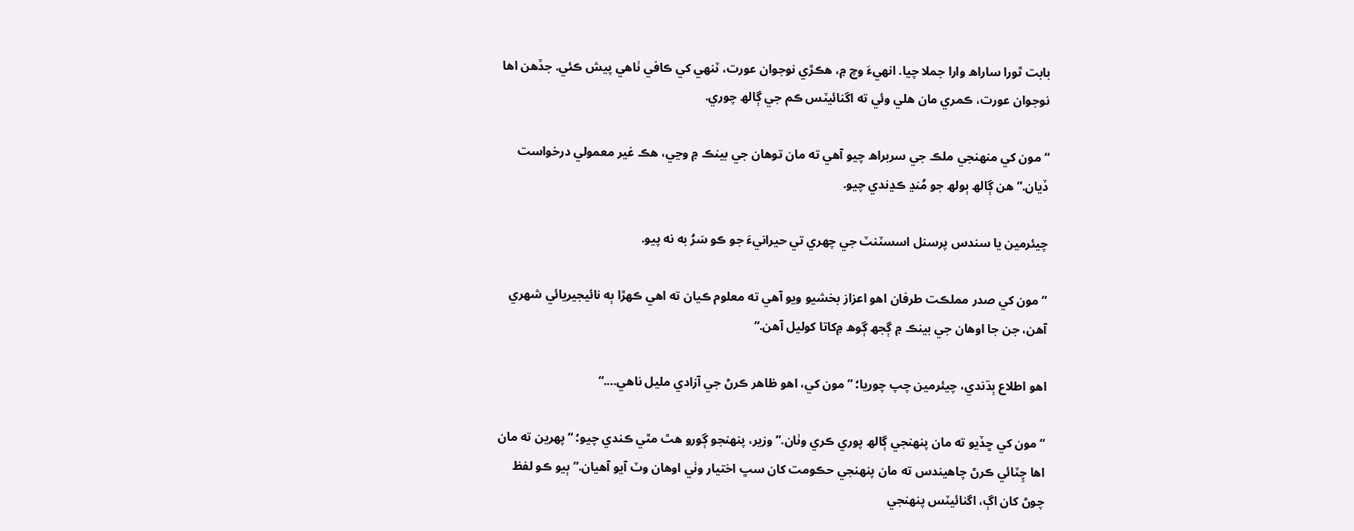بابت ٿورا ساراھ وارا جملا چيا. انھيءَ وچ ۾، ھڪڙي نوجوان عورت، ٽنھي کي ڪافي ٺاھي پيش ڪئي. جڏھن اھا نوجوان عورت، ڪمري مان ھلي وئي ته اگنائيٽس ڪم جي ڳالھ چوري.

“مون کي منھنجي ملڪ جي سربراھ چيو آهي ته مان توھان جي بينڪ ۾ وڃي، ھڪ غير معمولي درخواست ڏيان.” ھن ڳالھ ٻولھ جو مُنڍ ڪڍندي چيو.

چيئرمين يا سندس پرسنل اسسٽنٽ جي چھري تي حيرانيءَ جو ڪو سَرُ به نه پيو.

“مون کي صدر مملڪت طرفان اھو اعزاز بخشيو ويو آھي ته معلوم ڪيان ته اھي ڪھڙا ٻه نائيجيريائي شھري آھن، جن جا اوھان جي بينڪ ۾ ڳجھ ڳوھ ۾کاتا کوليل آھن.“

اھو اطلاع ٻڌندي، چيئرمين چپ چوريا؛ ”مون کي، اھو ظاھر ڪرڻ جي آزادي مليل ناھي….“

“مون کي ڇڏيو ته مان پنھنجي ڳالھ پوري ڪري وٺان.” وزير، پنھنجو ڳورو ھٿ مٿي ڪندي چيو؛ “پھرين ته مان اھا چِٽائي ڪرڻ چاھيندس ته مان پنھنجي حڪومت کان سڀ اختيار وٺي اوھان وٽ آيو آھيان.” ٻيو ڪو لفظ چوڻ کان اڳ، اگنائيٽس پنھنجي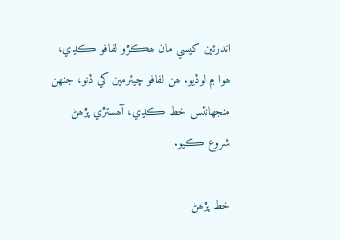اندرئين کيسي مان ھڪڙو لفافو ڪڍي، ھوا ۾ لوڏيو. ھن لفافو چيئرمين کي ڏنو، جنھن منجھانئس خط ڪڍي، آھستڙي پڙھڻ شروع ڪيو.

خط پڙھڻ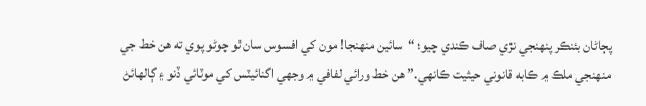پڄاڻان بئنڪر پنھنجي نڙي صاف ڪندي چيو؛ “سائين منھنجا! مون کي افسوس سان ٿو چوڻو پوي ته ھن خط جي منھنجي ملڪ ۾ ڪابه قانوني حيثيت ڪانھي.” ھن خط ورائي لفافي ۾ وجھي اگنائيٽس کي موٽائي ڏنو ۽ ڳالھائڻ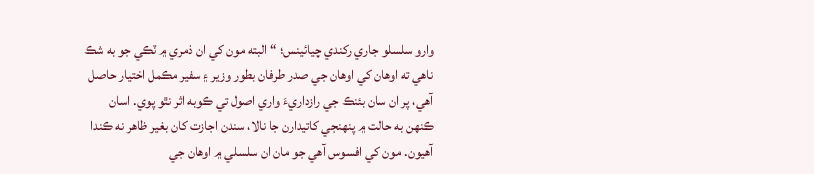وارو سلسلو جاري رکندي چيائينس؛ “البته مون کي ان ذمري ۾ ٽڪي جو به شڪ ناھي ته اوھان کي اوھان جي صدر طرفان بطور وزير ۽ سفير مڪمل اختيار حاصل آھي، پر ان سان بئنڪ جي رازداريءَ واري اصول تي ڪوبه اثر نٿو پوي. اسان ڪنھن به حالت ۾ پنھنجي کاتيدارن جا نالا، سندن اجازت کان بغير ظاھر نه ڪندا آھيون. مون کي افسوس آهي جو مان ان سلسلي ۾ اوھان جي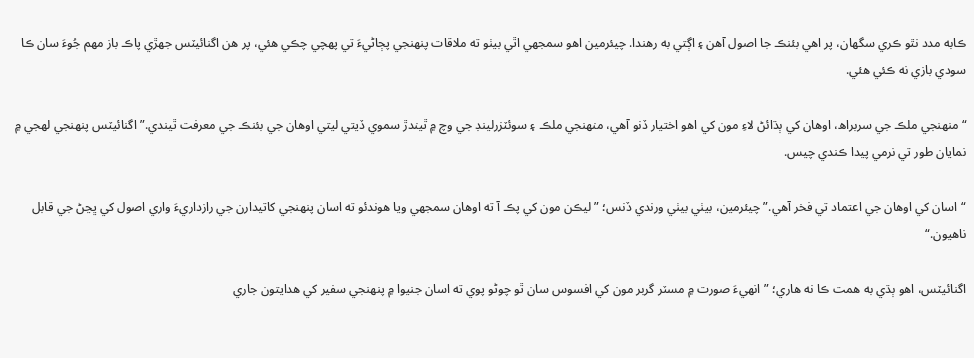ڪابه مدد نٿو ڪري سگھان، پر اھي بئنڪ جا اصول آھن ۽ اڳتي به رھندا. چيئرمين اھو سمجھي اٿي بيٺو ته ملاقات پنھنجي پڄاڻيءَ تي پھچي چڪي ھئي، پر ھن اگنائيٽس جھڙي پاڪ باز مھم جُوءَ سان ڪا سودي بازي نه ڪئي ھئي.

“منھنجي ملڪ جي سربراھ، اوھان کي ٻڌائڻ لاءِ مون کي اھو اختيار ڏنو آھي، منھنجي ملڪ ۽ سوئٽزرلينڊ جي وچ ۾ ٿيندڙ سموي ڏيتي ليتي اوھان جي بئنڪ جي معرفت ٿيندي.” اگنائيٽس پنھنجي لھجي ۾ نمايان طور تي نرمي پيدا ڪندي چيس.

“اسان کي اوھان جي اعتماد تي فخر آهي.” چيئرمين، بيٺي بيٺي ورندي ڏنس؛ ”ليڪن مون کي پڪ آ ته اوھان سمجھي ويا ھوندئو ته اسان پنھنجي کاتيدارن جي رازداريءَ واري اصول کي ڀڃڻ جي قابل ناھيون.“

اگنائيٽس، اھو ٻڌي به ھمت ڪا نه ھاري؛ ”انھيءَ صورت ۾ مسٽر گربر مون کي افسوس سان ٿو چوڻو پوي ته اسان جنيوا ۾ پنھنجي سفير کي ھدايتون جاري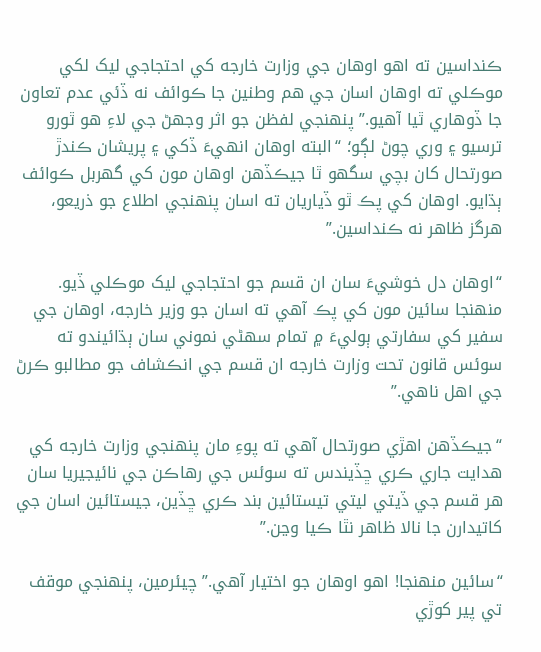ڪنداسين ته اھو اوھان جي وزارت خارجه کي احتجاجي ليک لکي موڪلي ته اوھان اسان جي ھم وطنين جا ڪوائف نه ڏئي عدم تعاون جا ڏوهاري ٿيا آھيو.” پنھنجي لفظن جو اثر وجھڻ جي لاءِ ھو ٿورو ترسيو ۽ وري چوڻ لڳو؛ “البته اوھان انھيءَ ڏکي ۽ پريشان ڪندڙ صورتحال کان بچي سگھو ٿا جيڪڏھن اوھان مون کي گھربل ڪوائف ٻڌايو. اوھان کي پڪ ٿو ڏياريان ته اسان پنھنجي اطلاع جو ذريعو، ھرگز ظاھر نه ڪنداسين.”

“اوھان دل خوشيءَ سان ان قسم جو احتجاجي ليک موڪلي ڏيو. منھنجا سائين مون کي پڪ آهي ته اسان جو وزير خارجه، اوھان جي سفير کي سفارتي ٻوليءَ ۾ تمام سھڻي نموني سان ٻڌائيندو ته سوئس قانون تحت وزارت خارجه ان قسم جي انڪشاف جو مطالبو ڪرڻ جي اھل ناھي.”

“جيڪڏھن اھڙي صورتحال آھي ته پوءِ مان پنھنجي وزارت خارجه کي ھدايت جاري ڪري ڇڏيندس ته سوئس جي رھاڪن جي نائيجيريا سان ھر قسم جي ڏيتي ليتي تيستائين بند ڪري ڇڏين، جيستائين اسان جي کاتيدارن جا نالا ظاھر نٿا ڪيا وڃن.”

“سائين منھنجا! اھو اوھان جو اختيار آهي.” چيئرمين، پنھنجي موقف تي پير کوڙي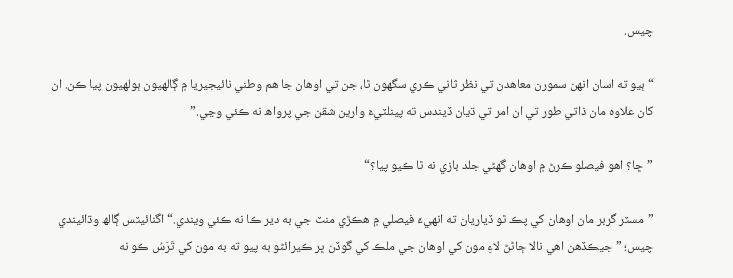چيس.

“ٻيو ته اسان انھن سمورن معاھدن تي نظر ثاني ڪري سگھون ٿا، جن تي اوھان جا ھم وطني نائيجيريا ۾ ڳالھيون ٻولھيون پيا ڪن. ان کان علاوه مان ذاتي طور تي ان امر تي ڌيان ڏيندس ته پينلٽيءَ وارين شقن جي پرواھ نه ڪئي وڃي.”

”ڇا؟ اھو فيصلو ڪرڻ ۾ اوھان گھڻي جلد بازي نه ٿا ڪيو پيا؟“

”مسٽر گربر مان اوھان کي پڪ ٿو ڏياريان ته انھيءَ فيصلي ۾ ھڪڙي منٽ جي به دير ڪا نه ڪئي ويندي.“ اگنائيٽس ڳالھ وڌائيندي چيس؛ ”جيڪڏهن اھي نالا ڄاڻڻ لاءِ مون کي اوھان جي ملڪ کي گوڏن ڀر ڪيرائڻو به پيو ته به مون کي تَرَسُ ڪو نه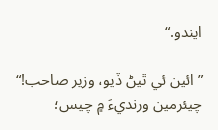ايندو.“

”ائين ئي ٿيڻ ڏيو، وزير صاحب!“ چيئرمين ورنديءَ ۾ چيس؛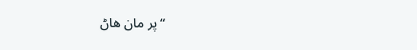“پر مان ھاڻ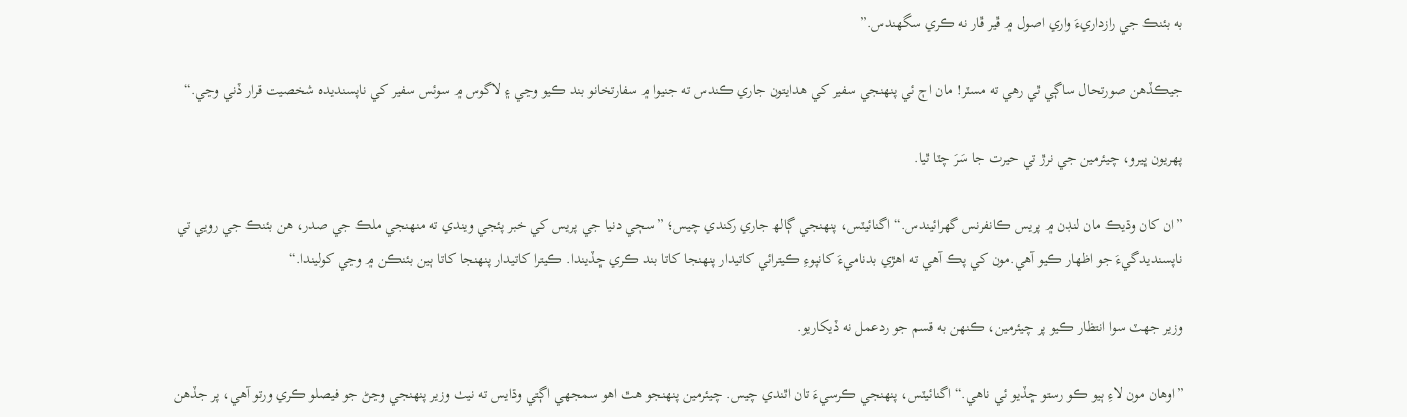به بئنڪ جي رازداريءَ واري اصول ۾ ڦير ڦار نه ڪري سگھندس.”

جيڪڏھن صورتحال ساڳي ٿي رھي ته مسٽر! مان اڄ ئي پنھنجي سفير کي ھدايتون جاري ڪندس ته جنيوا ۾ سفارتخانو بند ڪيو وڃي ۽ لاگوس ۾ سوئس سفير کي ناپسنديده شخصيت قرار ڏني وڃي.“

پھريون ڀيرو، چيئرمين جي نرڙ تي حيرت جا سَرَ چٽا ٿيا.

”ان کان وڌيڪ مان لنڊن ۾ پريس ڪانفرنس گھرائيندس.“ اگنائيٽس، پنھنجي ڳالھ جاري رکندي چيس؛ ”سڄي دنيا جي پريس کي خبر پئجي ويندي ته منھنجي ملڪ جي صدر، ھن بئنڪ جي رويي تي ناپسنديدگيءَ جو اظھار ڪيو آھي.مون کي پڪ آهي ته اھڙي بدناميءَ کانپوءِ ڪيترائي کاتيدار پنھنجا کاتا بند ڪري ڇڏيندا. ڪيترا کاتيدار پنھنجا کاتا ٻين بئنڪن ۾ وڃي کوليندا.“

وزير جھٽ سوا انتظار ڪيو پر چيئرمين، ڪنھن به قسم جو ردعمل نه ڏيکاريو.

”اوھان مون لاءِ ٻيو ڪو رستو ڇڏيو ئي ناھي.“ اگنائيٽس، پنھنجي ڪرسيءَ تان اٿندي چيس. چيئرمين پنھنجو ھٿ اھو سمجھي اڳتي وڌايس ته نيٺ وزير پنھنجي وڃڻ جو فيصلو ڪري ورتو آهي، پر جڏھن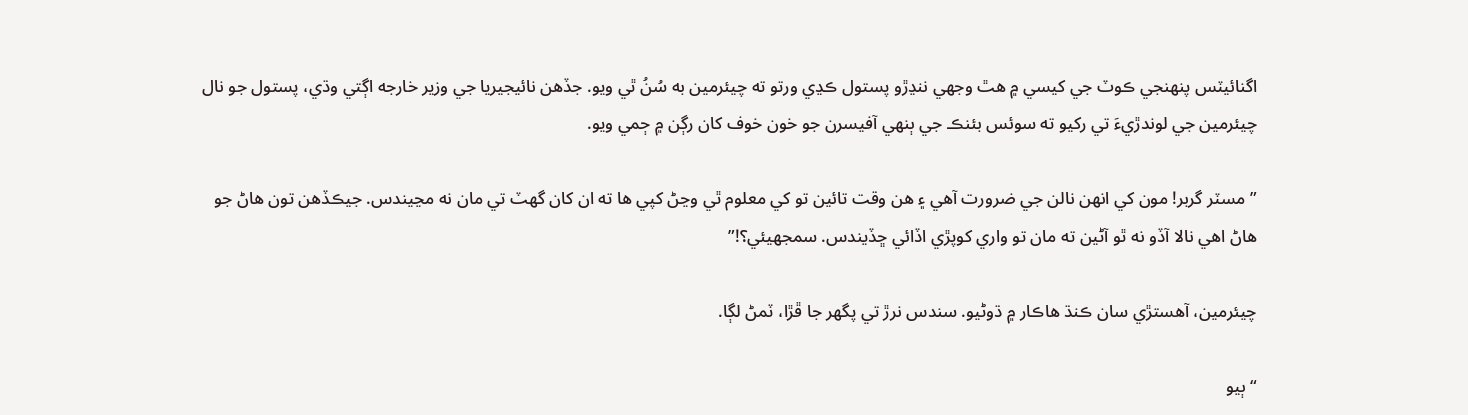اگنائيٽس پنھنجي ڪوٽ جي کيسي ۾ ھٿ وجھي ننڍڙو پستول ڪڍي ورتو ته چيئرمين به سُنُ ٿي ويو. جڏھن نائيجيريا جي وزير خارجه اڳتي وڌي، پستول جو نال چيئرمين جي لوندڙيءَ تي رکيو ته سوئس بئنڪ جي ٻنھي آفيسرن جو خون خوف کان رڳن ۾ ڄمي ويو.

”مسٽر گربر! مون کي انھن نالن جي ضرورت آهي ۽ ھن وقت تائين تو کي معلوم ٿي وڃڻ کپي ھا ته ان کان گھٽ تي مان نه مڃيندس. جيڪڏھن تون ھاڻ جو ھاڻ اھي نالا آڏو نه ٿو آڻين ته مان تو واري کوپڙي اڏائي ڇڏيندس. سمجھيئي؟!”

چيئرمين، آھستڙي سان ڪنڌ ھاڪار ۾ ڌوڻيو. سندس نرڙ تي پگھر جا ڦڙا، ٽمڻ لڳا.

“ٻيو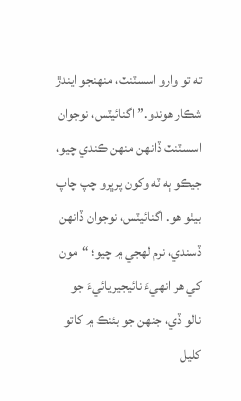ته تو وارو اسسٽنٽ، منھنجو ايندڙ شڪار ھوندو.” اگنائيٽس، نوجوان اسسٽنٽ ڏانھن منھن ڪندي چيو، جيڪو ٻه ٽه وکون پرڀرو چپ چاپ بيٺو ھو. اگنائيٽس، نوجوان ڏانھن ڏسندي، نرم لھجي ۾ چيو؛ “مون کي ھر انھيءَ نائيجيريائيءَ جو نالو ڏي، جنھن جو بئنڪ ۾ کاتو کليل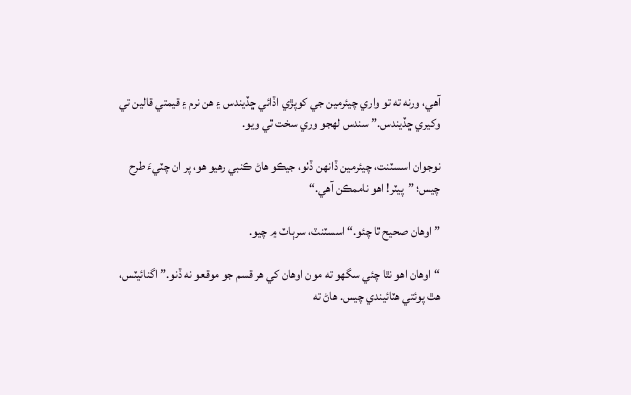آهي، ورنه ته تو واري چيئرمين جي کوپڙي اڏائي ڇڏيندس ۽ ھن نرم ۽ قيمتي قالين تي وکيري ڇڏيندس.” سندس لھجو وري سخت ٿي ويو.

نوجوان اسسٽنت، چيئرمين ڏانھن ڏٺو، جيڪو ھاڻ ڪنبي رھيو ھو، پر ان چٽيءَ طرح چيس؛ ”پيٽر! اھو ناممڪن آهي.“

”اوھان صحيح ٿا چئو.“ اسسٽنٽ، سرٻاٽ ۾ چيو.

“اوھان اھو نٿا چئي سگھو ته مون اوھان کي ھر قسم جو موقعو نه ڏنو.” اگنائيٽس، ھٿ پوئتي ھٽائيندي چيس. ھاڻ ته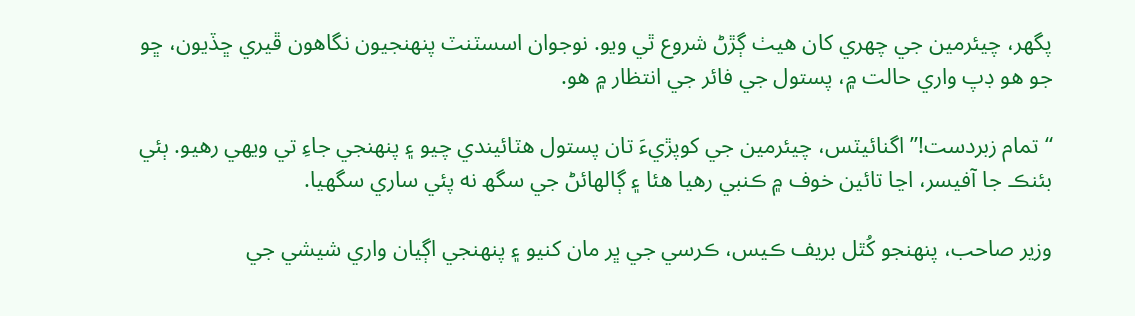پگھر، چيئرمين جي چھري کان ھيٺ ڳڙڻ شروع ٿي ويو. نوجوان اسسٽنٽ پنھنجيون نگاھون ڦيري ڇڏيون، ڇو جو ھو ڊپ واري حالت ۾، پستول جي فائر جي انتظار ۾ ھو.

“تمام زبردست!” اگنائيٽس، چيئرمين جي کوپڙيءَ تان پستول ھٽائيندي چيو ۽ پنھنجي جاءِ تي ويھي رھيو. ٻئي بئنڪ جا آفيسر، اڃا تائين خوف ۾ ڪنبي رھيا ھئا ۽ ڳالھائڻ جي سگھ نه پئي ساري سگھيا.

وزير صاحب، پنھنجو کُٿل بريف ڪيس، ڪرسي جي ڀر مان کنيو ۽ پنھنجي اڳيان واري شيشي جي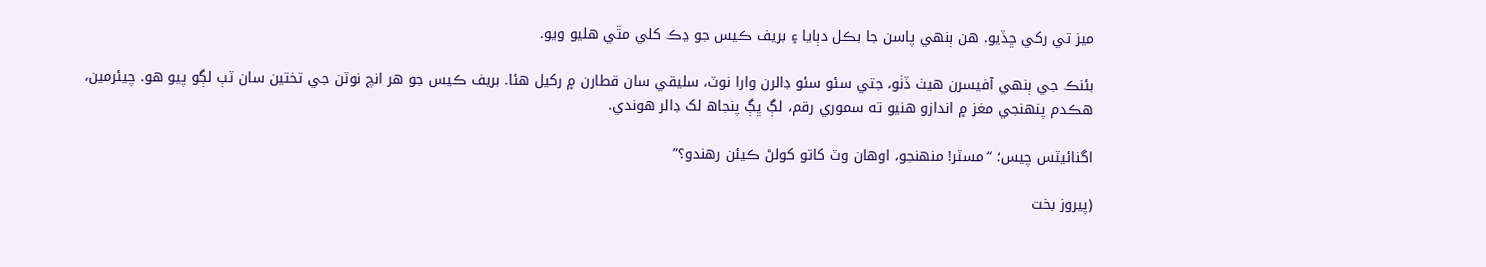ميز تي رکي ڇڏيو. ھن ٻنھي پاسن جا بڪل دٻايا ۽ بريف ڪيس جو ڍڪ کلي مٿي ھليو ويو.

بئنڪ جي ٻنھي آفيسرن ھيٺ ڏٺو، جتي سئو سئو ڊالرن وارا نوٽ، سليقي سان قطارن ۾ رکيل ھئا. بريف ڪيس جو ھر انچ نوٽن جي تختين سان ٽٻ لڳو پيو ھو. چيئرمين، ھڪدم پنھنجي مغز ۾ اندازو ھنيو ته سموري رقم، لڳ ڀڳ پنجاھ لک ڊالر ھوندي.

اگنائيٽس چيس؛ “مسٽر! منھنجو، اوھان وٽ کاتو کولڻ ڪيئن رھندو؟”

(پيروز بخت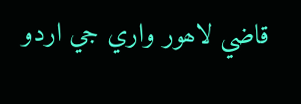قاضي لاھور واري جي اردو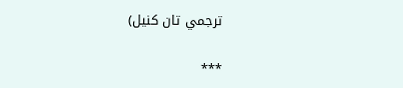ترجمي تان کنيل)

***